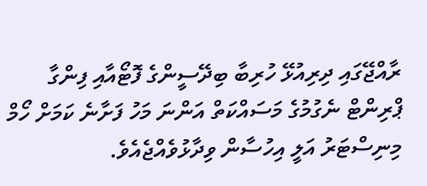ރާއްޖޭގައި ދިރިއުޅޭ ހުރިބާ ބިދޭސީންގެ ފޮޓޯއާއި ފިންގާ ޕްރިންޓް ނެގުމުގެ މަސައްކަތް އަންނަ މަހު ފަށާނެ ކަމަށް ހޯމް މިނިސްޓަރު އަލީ އިހުސާން ވިދާޅުވެއްޖެއެވެ.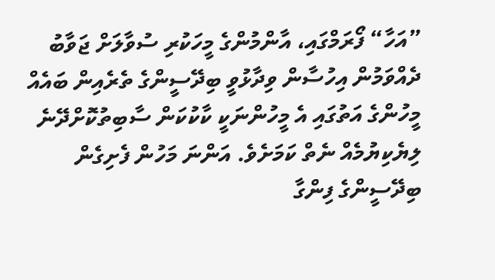”އަހާ“ ފޯރަމްގައި، އާންމުންގެ މީހަކުރި ސުވާލަށް ޖަވާބު ދެއްވަމުން އިހުސާން ވިދާޅުވީ ބިދޭސީންގެ ތެރެއިން ބައެއް މީހުންގެ އަތުގައި އެ މީހުންނަކީ ކާކުކަން ސާބިތުކޮށްދޭނެ ލިޔެކިޔުމެއް ނެތް ކަމަށެވެ. އަންނަ މަހުން ފެށިގެން ބިދޭސީންގެ ފިންގާ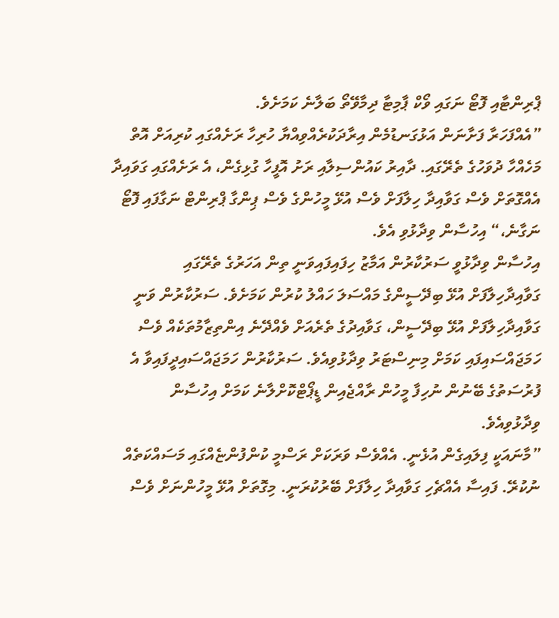ޕްރިންޓާއި ފޮޓޯ ނަގައި ވޯކް ޕާމިޓާ ދިމާވޭތޯ ބަލާނެ ކަމަށެވެ.
”އެއްފަހަރާ ފަށާނަން އަޅުގަނޑުމެން އިރާދަކުރެއްވިއްޔާ ހުރިހާ ރަށެއްގައި ކުރިއަށް އޮތް މަހެއްހާ ދުވަހުގެ ތެރޭގައި. ދާއިރު ކައުންސިލާއި ރަށު އޮފީހާ ގުޅިގެން، އެ ރަށެއްގައި ގަވައިދާ އެއްގޮތަށް ވެސް ގަވާއިދާ ހިލާފަށް ވެސް އުޅޭ މީހުންގެ ވެސް ޕިންގާ ޕްރިންޓް ނަގާފައި ފޮޓޯ ނަގާނެ،“ އިހުސާން ވިދާޅުވި އެވެ.
އިހުސާން ވިދާޅުވީ ސަރުކާރުން އަމާޒު ހިފައިފައިވަނީ ތިން އަހަރުގެ ތެރޭގައި ގަވާއިދާހިލާފަށް އުޅޭ ބިދޭސީންގެ މައްސަލަ ހައްލު ކުރުން ކަމަށެވެ. ސަރުކާރުން ވަނީ ގަވާއިދާހިލާފަށް އުޅޭ ބިދޭސީން، ގަވާއިދުގެ ތެރެއަށް ވެއްދޭނެ އިންތިޒާމުތަކެއް ވެސް ހަމަޖައްސައިފައި ކަމަށް މިނިސްޓަރު ވިދާޅުވިއެވެ. ސަރުކާރުން ހަމަޖައްސައިދީފައިވާ އެ ފުރުސަތުގެ ބޭނުން ނުހިފާ މީހުން ރާއްޖެއިން ޑީޕޯޓްކޮށްލާނެ ކަމަށް އިހުސާން ވިދާޅުވިއެވެ.
”މާނައަކީ ފިލައިގެން އުޅެނީ. އެއްވެސް ވަރަކަށް ރަސްމީ ކުންފުންޏެއްގައި މަސައްކަތެއް ނުކުރޭ. ފައިސާ އެއްޗެހި ގަވާއިދާ ހިލާފަށް ބޭރުކުރަނީ. މިގޮތަށް އުޅޭ މީހުންނަށް ވެސް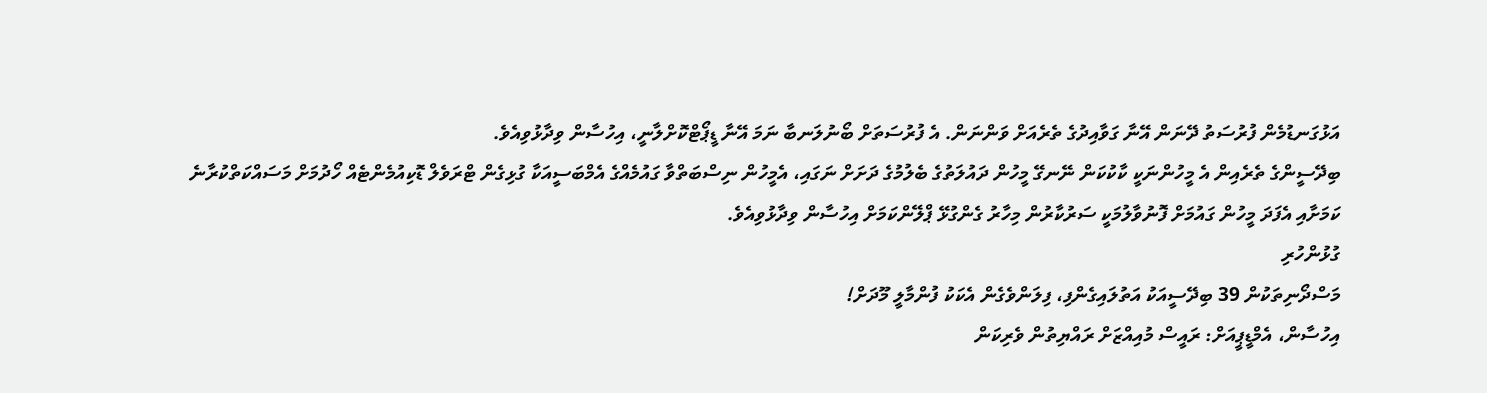އަޅުގަނޑުމެން ފުރުސަތު ދޭނަން އޭނާ ގަވާއިދުގެ ތެރެއަށް ވަންނަން. އެ ފުރުސަތަށް ބޯނުލަނބާ ނަމަ އޭނާ ޑީޕޯޓްކޮށްލާނީ، އިހުސާން ވިދާޅުވިއެވެ.
ބިދޭސީންގެ ތެރެއިން އެ މީހުންނަކީ ކާކުކަން ނޭނގޭ މީހުން ދައުލަތުގެ ބެލުމުގެ ދަށަށް ނަގައި، އެމީހުން ނިސްބަތްވާ ގައުމެއްގެ އެމްބަސީއަކާ ގުޅިގެން ޓްރަވެލް ޑޮކިއުމެންޓެއް ހޯދުމަށް މަސައްކަތްކުރާނެ ކަމަށާއި އެފަދަ މީހުން ގައުމަށް ފޮނުވާލުމަކީ ސަރުކާރުން މިހާރު ގެންގުޅޭ ޕްލޭންކަމަށް އިހުސާން ވިދާޅުވިއެވެ.
ގުޅުންހުރި
މަސްދޯނިތަކުން 39 ބިދޭސީއަކު އަތުލައިގެންފި، ފިލަންވެގެން އެކަކު ފުންމާލީ މޫދަށް!
އިހުސާން، އެމްޑީޕީއަށް: ރައީސް މުއިއްޒަށް ރައްޔިތުން ވެރިކަން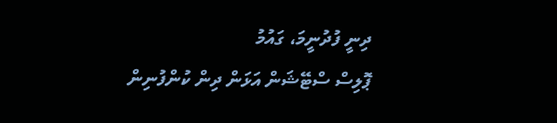ދިނީ ފުދުނީމަ، ގައުމު
ޕޮލިސް ސްޓޭޝަން އަޅަން ދިން ކުންފުނިން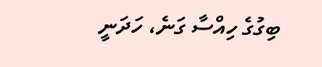ބިގުގެ ހިއްސާ ގަނެ، ހަދަނީ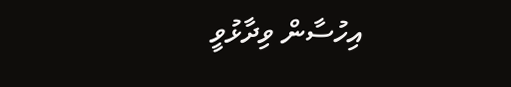އިހުސާން ވިދާޅުވީ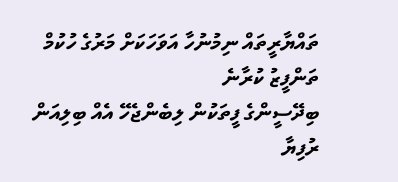ތައްޔާރީތައް ނިމުނުހާ އަވަހަކަށް މަރުގެ ހުކުމް ތަންފީޒު ކުރާނެ
ބިދޭސީންގެ ފީތަކުން ލިބެންޖެހޭ އެއް ބިލިއަން ރުފިޔާ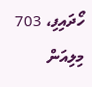ހޯދައިފި، 703 މިލިއަން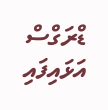ޑްރަގްސް އަޅައިފައި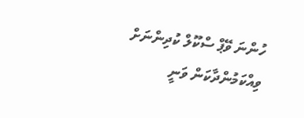ހުންނަ ވޭޕް ސްކޫލް ކުދިންނަށް ވިއްކަމުންދާކަން ވަނީ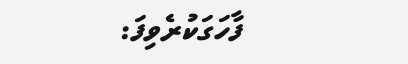ފާހަގަކުރެވިފަ: